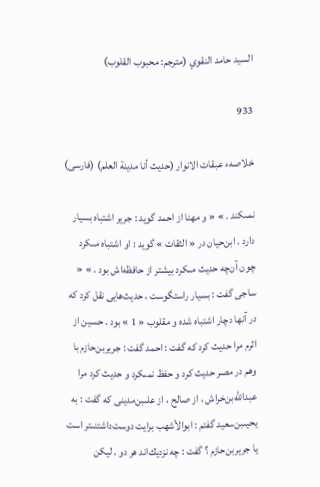السيد حامد النقوي (مترجم: محبوب القلوب)

933

خلاصهء عبقات الانوار (حديث أنا مدينة العلم) (فارسى)

نمىكند . » « و مهنا از احمد گويد : جرير اشتباه بسيار دارد . ابن‌حيان در « الثقات » گويد : او اشتباه مىكرد چون آن‌چه حديث مىكرد بيشتر از حافظه‌اش بود . » « ساجى گفت : بسيار راستگوست ، حديث‌هايى نقل كرد كه در آنها دچار اشتباه شده و مقلوب « 1 » بود . حسين از اثرم مرا حديث كرد كه گفت : احمد گفت : جريربن‌حازم با وهم در مصر حديث كرد و حفظ نمىكرد و حديث كرد مرا عبداللَّه‌بن‌خراش ، از صالح ، از علىبن‌مدينى كه گفت : به يحيىبن‌سعيد گفتم : ابوالأشهب برايت دوست‌داشتنىتر است يا جريربن‌حازم ؟ گفت : چه نزديك‌اند هر دو . ليكن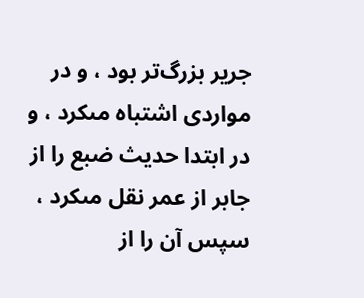جرير بزرگ‌تر بود ، و در مواردى اشتباه مىكرد ، و در ابتدا حديث ضبع را از جابر از عمر نقل مىكرد ، سپس آن را از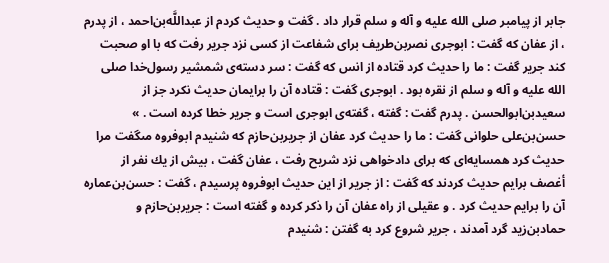جابر از پيامبر صلى الله عليه و آله و سلم قرار داد . گفت و حديث كردم از عبداللَّه‌بن‌احمد ، از پدرم ، از عفان كه گفت : ابوجرى نصربن‌طريف براى شفاعت از كسى نزد جرير رفت كه با او صحبت كند جرير گفت : ما را حديث كرد قتاده از انس كه گفت : سر دسته‌ى شمشير رسول‌خدا صلى الله عليه و آله و سلم از نقره بود . ابوجرى گفت : قتاده آن را برايمان حديث نكرد جز از سعيدبن‌ابوالحسن . پدرم گفت : گفته ، گفته‌ى ابوجرى است و جرير خطا كرده است . » حسن‌بن‌على حلوانى گفت : ما را حديث كرد عفان از جريربن‌حازم كه شنيدم ابوفروه مىگفت مرا حديث كرد همسايه‌اى كه براى دادخواهى نزد شريح رفت ، عفان گفت ، بيش از يك نفر از أغصف برايم حديث كردند كه گفت : از جرير از اين حديث ابوفروه پرسيدم ، گفت : حسن‌بن‌عماره آن را برايم حديث كرد . و عقيلى از راه عفان آن را ذكر كرده و گفته است : جريربن‌حازم و حمادبن‌زيد گرد آمدند ، جرير شروع كرد به گفتن : شنيدم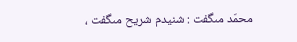محمّد مىگفت : شنيدم شريح مىگفت ،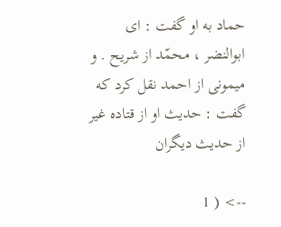حماد به او گفت : اى ابوالنضر ، محمّد از شريح . و ميمونى از احمد نقل كرد كه گفت : حديث او از قتاده غير از حديث ديگران

--> ( 1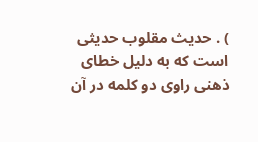) . حديث مقلوب حديثى است كه به دليل خطاى ذهنى راوى دو كلمه در آن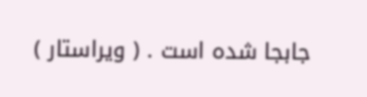جابجا شده است . ( ويراستار )